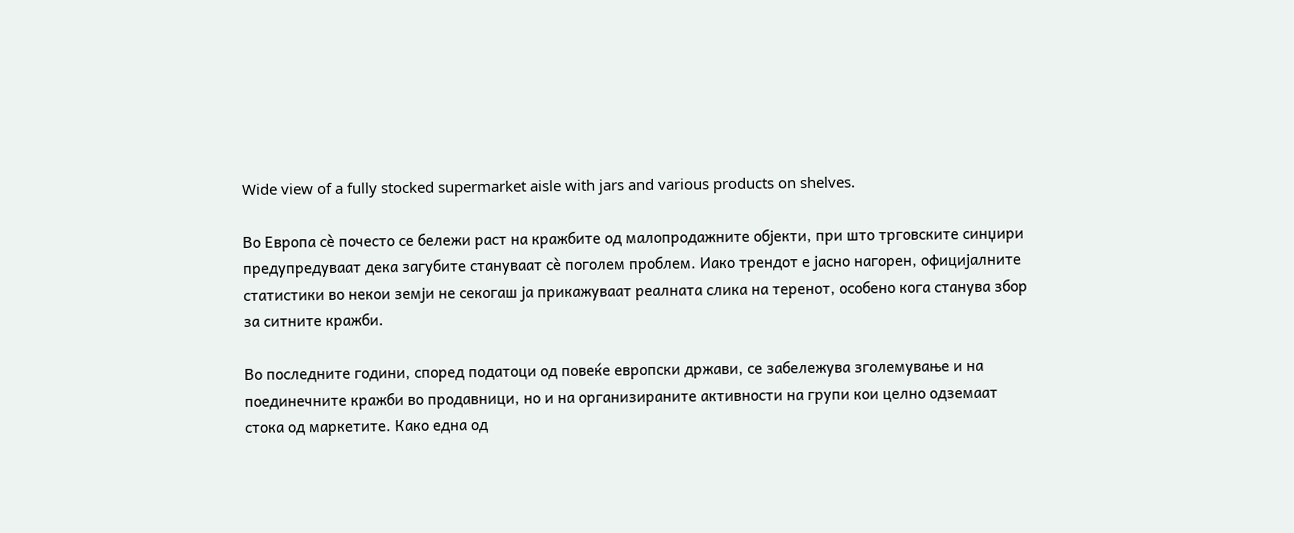Wide view of a fully stocked supermarket aisle with jars and various products on shelves.

Во Европа сè почесто се бележи раст на кражбите од малопродажните објекти, при што трговските синџири предупредуваат дека загубите стануваат сè поголем проблем. Иако трендот е јасно нагорен, официјалните статистики во некои земји не секогаш ја прикажуваат реалната слика на теренот, особено кога станува збор за ситните кражби.

Во последните години, според податоци од повеќе европски држави, се забележува зголемување и на поединечните кражби во продавници, но и на организираните активности на групи кои целно одземаат стока од маркетите. Како една од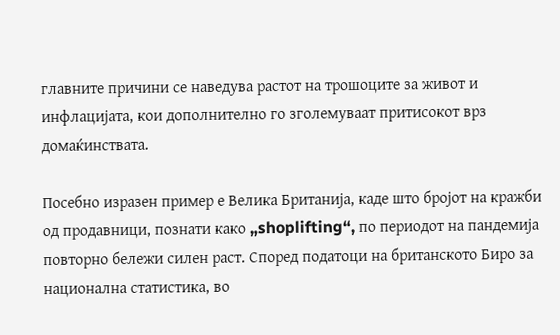главните причини се наведува растот на трошоците за живот и инфлацијата, кои дополнително го зголемуваат притисокот врз домаќинствата.

Посебно изразен пример е Велика Британија, каде што бројот на кражби од продавници, познати како „shoplifting“, по периодот на пандемија повторно бележи силен раст. Според податоци на британското Биро за национална статистика, во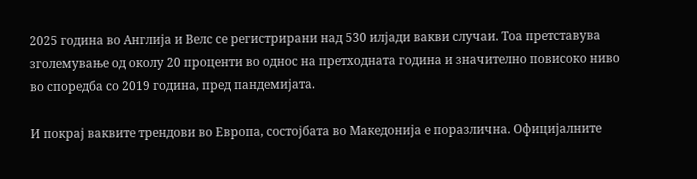2025 година во Англија и Велс се регистрирани над 530 илјади вакви случаи. Тоа претставува зголемување од околу 20 проценти во однос на претходната година и значително повисоко ниво во споредба со 2019 година, пред пандемијата.

И покрај ваквите трендови во Европа, состојбата во Македонија е поразлична. Официјалните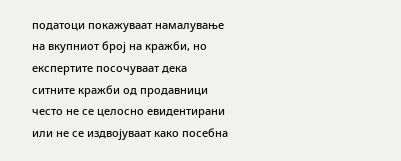податоци покажуваат намалување на вкупниот број на кражби, но експертите посочуваат дека ситните кражби од продавници често не се целосно евидентирани или не се издвојуваат како посебна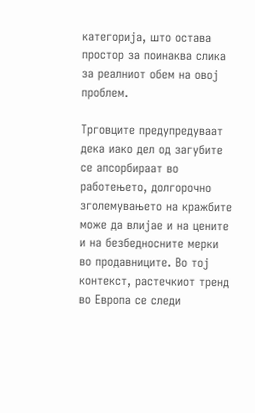категорија, што остава простор за поинаква слика за реалниот обем на овој проблем.

Трговците предупредуваат дека иако дел од загубите се апсорбираат во работењето, долгорочно зголемувањето на кражбите може да влијае и на цените и на безбедносните мерки во продавниците. Во тој контекст, растечкиот тренд во Европа се следи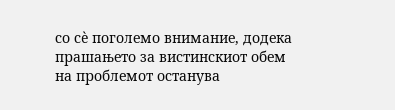со сè поголемо внимание, додека прашањето за вистинскиот обем на проблемот останува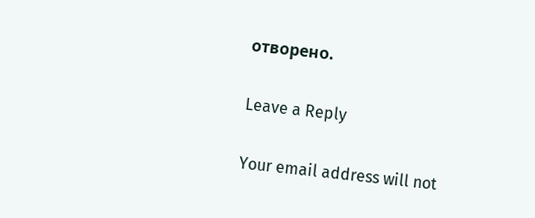отворено.

Leave a Reply

Your email address will not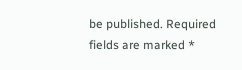be published. Required fields are marked *